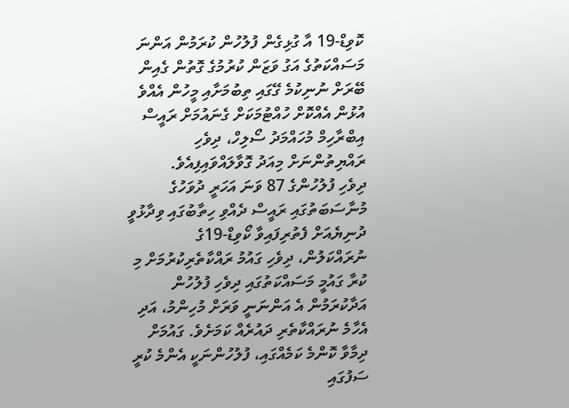ކޮވިޑް-19 އާ ގުޅިގެން ފުލުހުން ކުރަމުން އަންނަ މަސައްކަތުގެ އަގު ވަޒަން ކުރުމުގެ ގޮތުން ގެއިން ބޭރަށް ނުނިކުމެ ގޭގައި ތިބުމަށާއި މީހުން އެއްވެ އުޅުން އެއްކޮށް ހުއްޓުމަކަށް ގެނައުމަށް ރައީސް އިބްރާހިމް މުހައްމަދު ސޯލިހް، ދިވެހި ރައްޔިތުންނަށް މިއަދު ގޮވާލައްވައިފިއެވެ.
ދިވެހި ފުލުހުންގެ 87 ވަނަ އަހަރީ ދުވަހުގެ މުނާސަބަތުގައި ރައީސް ދެއްވި ހިތާބުގައި ވިދާޅުވީ ދުނިޔެއަށް ފެތުރިފައިވާ ކޯވިޑް-19ގެ ނުރައްކަލުން، ދިވެހި ގައުމު ރައްކާތެރިކުރުމަށް މި ކުރާ ގައުމީ މަސައްކަތުގައި ދިވެހި ފުލުހުން އަދާކުރަމުން އެ އަންނަނީ ވަރަށް މުހިންމު، އަދި އެހާމެ ނުރައްކާތެރި ދައުރެއް ކަމަށެވެ. ގައުމަށް ދިމާވާ ކޮންމެ ކަމެއްގައި، ފުލުހުންނަކީ އެންމެ ކުރީ ސަފުގައި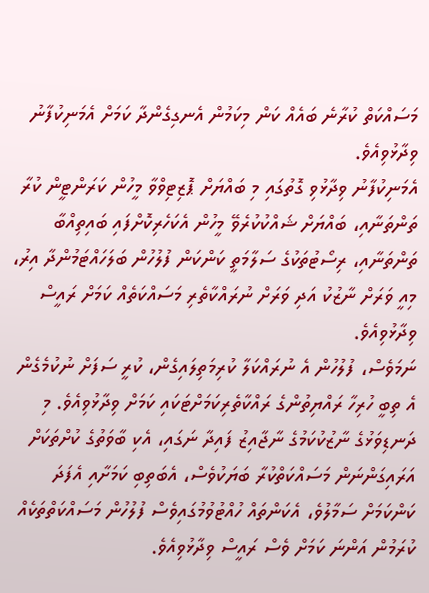މަސައްކަތް ކުރާނެ ބައެއް ކަން މިކަމުން އެނގިގެންދާ ކަމަށް އެމަނިކުފާނު ވިދާޅުވިއެވެ.
އެމަނިކުފާނު ވިދާޅުވި ގޮތުގައި މި ބައްޔަށް ޕޮޒިޓިވްވާ މީހުން ކަރަންޓީން ކުރާ ތަންތަނާއި، ބައްޔަށް ޝައްކުކުރެވޭ މީހުން އެކަހެރިކޮށްފައި ބައިތިއްބާ ތަންތަނާއި، ރިސޯޓުތަކުގެ ސަލާމަތީ ކަންކަން ފުލުހުން ބަލަހައްޓަމުންދާ އިރު، މިއީ ވަރަށް ނާޒުކު އަދި ވަރަށް ނުރައްކާތެރި މަސައްކަތެއް ކަމަށް ރައީސް ވިދާޅުވިއެވެ.
ނަމަވެސް، ފުލުހުން އެ ނުރައްކަލާ ކުރިމަތިލައިގެން، ކުރީ ސަފަށް ނުކުމެގެން އެ ތިބީ ހުރިހާ ރައްޔިތުންގެ ރައްކާތެރިކަމަށްޓަކައި ކަމަށް ވިދާޅުވިއެވެ. މި ދަނޑިވަޅުގެ ނާޒުކުކަމުގެ ނާޖާއިޒު ފައިދާ ނަގައި، އެކި ބާވަތުގެ ކުށްތަކަށް އަރައިގަންނަން މަސައްކަތްކުރާ ބަޔަކުވެސް، އެބަތިބި ކަމަށާއި އެފަދަ ކަންކަމަށް ސަމާލުވެ، އެކަންތައް ހުއްޓުވުމުގައިވެސް ފުލުހުން މަސައްކަތްތަކެއް ކުރަމުން އަންނަ ކަމަށް ވެސް ރައީސް ވިދާޅުވިއެވެ.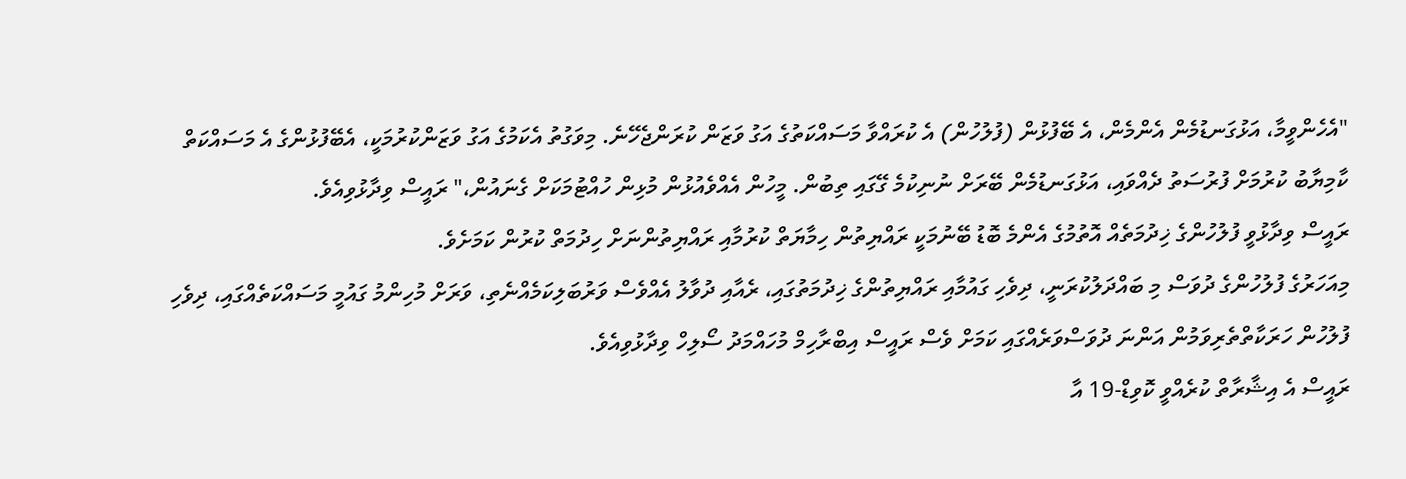"އެހެންވީމާ، އަޅުގަނޑުމެން އެންމެން، އެ ބޭފުޅުން (ފުލުހުން) އެ ކުރައްވާ މަސައްކަތުގެ އަގު ވަޒަން ކުރަންޖެހޭނެ. މިވަގުތު އެކަމުގެ އަގު ވަޒަންކުރުމަކީ، އެބޭފުޅުންގެ އެ މަސައްކަތް ކާމިޔާބު ކުރުމަށް ފުރުސަތު ދެއްވައި، އަޅުގަނޑުމެން ބޭރަށް ނުނިކުމެ ގޭގައި ތިބުން. މީހުން އެއްވެއުޅުން މުޅިން ހުއްޓުމަކަށް ގެނައުން،" ރައީސް ވިދާޅުވިއެވެ.
ރައީސް ވިދާޅުވީ ފުލުހުންގެ ޚިދުމަތެއް އޮތުމުގެ އެންމެ ބޮޑު ބޭނުމަކީ ރައްޔިތުން ހިމާޔަތް ކުރުމާއި ރައްޔިތުންނަށް ހިދުމަތް ކުރުން ކަމަށެވެ.
މިއަހަރުގެ ފުލުހުންގެ ދުވަސް މި ބައްދަލުކުރަނީ، ދިވެހި ގައުމާއި ރައްޔިތުންގެ ޚިދުމަތުގައި، ރެއާއި ދުވާލު އެއްވެސް ވަރުބަލިކަމެއްނެތި، ވަރަށް މުހިންމު ގައުމީ މަސައްކަތެއްގައި، ދިވެހި ފުލުހުން ހަރަކާތްތެރިވަމުން އަންނަ ދުވަސްވަރެއްގައި ކަމަށް ވެސް ރައީސް އިބްރާހިމް މުހައްމަދު ސޯލިހް ވިދާޅުވިއެވެ.
ރައީސް އެ އިޝާރާތް ކުރެއްވީ ކޮވިޑް-19 އާ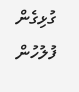ގުޅިގެން ފުލުހުން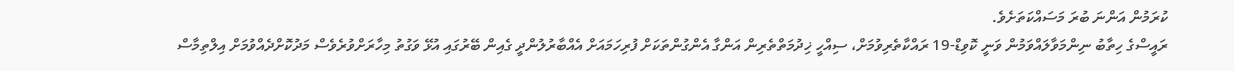ކުރަމުން އަންނަ ބުރަ މަސައްކަތަށެވެ.
ރައީސްގެ ހިތާބު ނިންމަވާލައްވަމުން ވަނީ ކޮވިޑް-19 ރައްކާތެރިވުމަށް، ސިއްހީ ޚިދުމަތްތެރިން އަންގާ އެންގުންތަކަށް ފުރިހަމައަށް އެއްބާރުލުންދީ ގެއިން ބޭރުގައި އުޅޭ ވަގުތު މިހާރަށްވުރެވެސް މަދުކޮށްދެއްވުމަށް އިލްތިމާސް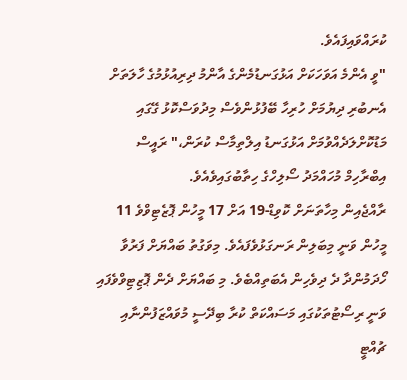ކުރައްވައިފައެވެ.
"ވީ އެންމެ އަވަހަކަށް އަޅުގަނޑުމެންގެ އާންމު ދިރިއުޅުމުގެ ހާލަތަށް އެނބުރި ދިޔުމަށް ހުރިހާ ބޭފުޅުންވެސް މިދުވަސްކޮޅު ގޭގައި މަޑުކޮށްލަދެއްވުމަށް އަޅުގަނޑު އިލްތިމާސް ކުރަން،" ރައީސް އިބްރާހިމް މުހައްމަދު ސޯލިހްގެ ހިތާބުގައިވެއެވެ.
ރާއްޖެއިން މިހާތަނަށް ކޮވިޑް-19 އަށް 17 މީހުން ޕޮޒެޓިވްވެ 11 މީހުން ވަނީ މިބަލިން ރަނގަޅުވެފައެވެ. މިވަގުތު ބައްޔަށް ފަރުވާ ހޯދަމުންދާ ދެ ދިވެހިން އެބަތިއްބެވެ. މި ބައްޔަށް ދެން ޕޮޒިޓިވްވެފައި ވަނީ ރިސޯޓުތަކުގައި މަސައްކަތް ކުރާ ބިދޭސީ މުވައްޒަފުންނާއި ޗުއްޓީ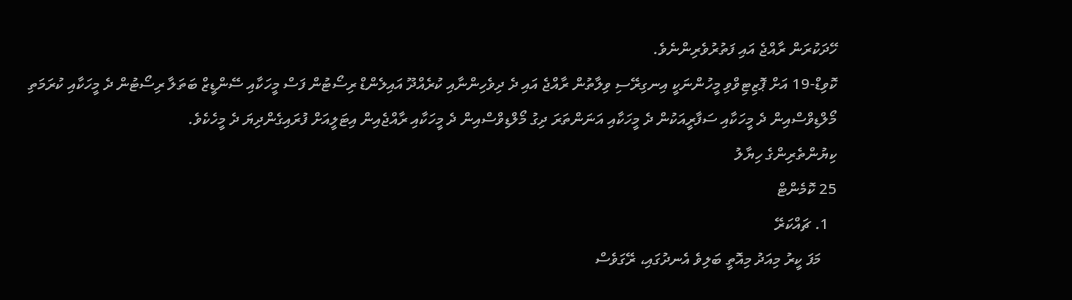ހޭދަކުރަން ރާއްޖެ އައި ފަތުރުވެރިންނެވެ.
ކޮވިޑް-19 އަށް ޕޮޒިޓިވްވި މީހުންނަކީ އިނގިރޭސި ވިލާތުން ރާއްޖެ އައި ދެ ދިވެހިންނާއި ކުރެއްދޫ އައިލެންޑް ރިސޯޓުން ފަސް މީހަކާއި ސޭންޑީޒް ބަތަލާ ރިސޯޓުން ދެ މީހަކާއި ކުރަމަތި މޯލްޑިވްސްއިން ދެ މީހަކާއި ސަފާރީއަކުން ދެ މީހަކާއި އަނަންތަރަ ދިގު މޯލްޑިވްސްއިން ދެ މީހަކާއި ރާއްޖެއިން އިޓަލީއަށް ފުރައިގެންދިޔަ ދެ މީހެކެވެ.
ކިޔުންތެރިންގެ ހިޔާލު
25 ކޮމެންޓް
  1. ޗައްކަރޭ
    މަފަ ކީރު މިއަދު މިއޮތީ ބަލިވެ އެނދުގައި، ރޭގަވެސް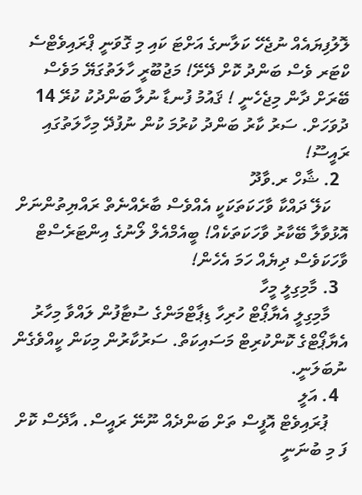ލޮލުފިޔައެއް ނުޖެހޭ ކަލާނގެ އަށްޓަ ކައި މި ގޮވަނީ ޕްރައިވެޓްސެ ކްޓަރ ވެސް ބަންދު ކޮށް ދޭށޭ! މަޖުބޫރީ ހާލަތުގަޔޭ މަވެސް ބޭރަށް ދާން މިޖެހެނީ ! ޤައުމު ފުނޑާ ނުލާ ބަންދުކު ކުރޭ 14 ދުވަހަށް. ސަރު ކާރު ބަންދު ކުރުމަ ކުން ނުފުދޭ މިހާލަތުގައި ރައީސޫ!
  2. ޝާހް ރ.ވާދޫ
    ކަލޭ ދައްކާ ވާހަކަތަކަކީ އެއްވެސް ބާރެއްނެތް ރައްޔިތުންނަށް އޮޅުވާލާ ބޭކާރު ވާހަކަތަކެއް! ބީއެމްއެލް ލޯނުގެ އިންޓަރެސްޓް ވާހަކަވެސް ދިޔެއް ހަމަ އެހެން!
  3. މާމިގިލީ މީހާ
    މާމިގިލީ އެޔާޕޯޓް ހުރިހާ ޑިޕާޓްމަންގެ ސުޓާފުން ލައްވާ މިހާރު އެޔާޕޯޓްގެ ކޮންކުރިޓް މަސައިކަތް. ސަރުކާރުން މިކަން ކީއްވެގެން ނުބަލަނީ.
  4. އަލީ
    ޕުރައިވެޓް އޮފީސް ތަށް ބަންދެއް ނޫނޭ ރައީސް. އާދޭސް ކޮށް ފަ މި ބުނަނީ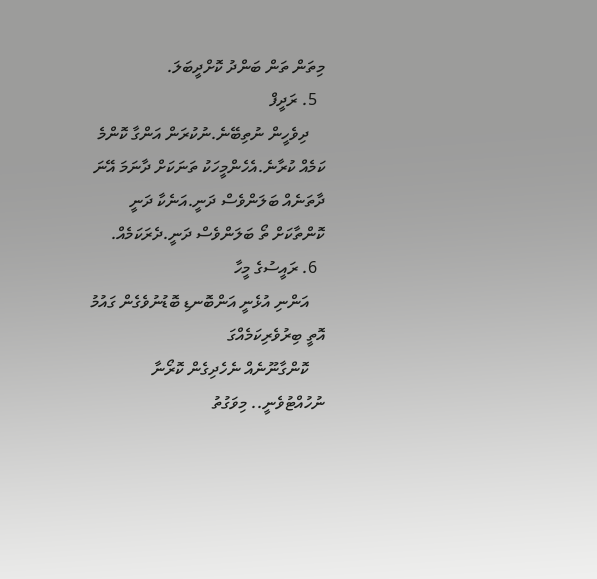މިތަން ތަން ބަންދު ކޮށްދީބަލަ.
  5. ރަދީފް
    ދިވެހީން ނުތިބޭނެ.ނުކުރަން އަންގާ ކޮންމެ ކަމެއް ކުރާނެ.އެހެންމީހަކު ތަނަކަށް ދާނަމަ އޭނަ ދާތަނެއް ބަލަންވެސް ދަނީ.އަނެކާ ދަނީ ކޮންތާކަށް ތޯ ބަލަންވެސް ދަނީ.ދެރަކަމެއް.
  6. ރައީސުގެ މީހާ
    އަންނި އުޅެނީ އަންބޮނޑި ބޮޑުނުވެގެން ގައުމު އޮތީ ބިރުވެރިކަމެއްގަ
    ކޮންގާނޫނެއް ނެހެދިގެން ކޮރޯނާ ނުހުއްޓުވެނީ.. މިވަގުތު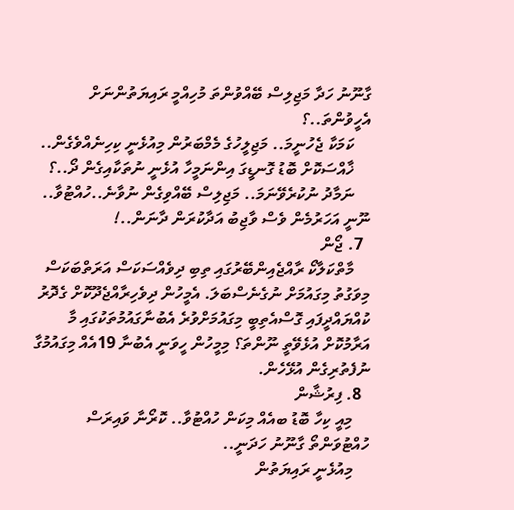ގާނޫނު ހަދާ މަޖިލިސް ބޭއްވުންތަ މުހިއްމީ ރައިޔަތުންނަށް އެހީވުންތަ..؟
    ކަމަކާ ޖެހުނީމަ.. މަޖިލީހުގެ މެމްބަރުން މިއުޅެނީ ކިހިނެއްވެގެން..
    ޚާއްސަކޮށް ބޮޑު ގޮނޑީގަ އިންނަމީހާ އުޅެނީ ނުތަކާއިގެން ދޯ..؟
    ނަމާދު ނުކުރެވޭނަމަ.. މަޖިލިސް ބޭއްވިގެން ނުވާނެ..ހުއްޓުވާ.. ނޫނީ އަހަރުމެން ވެސް ވާޖިބު އަދާކުރަން ދާނަން..!
  7. ޖޯން
    މާތްކަލާކޯ ރާއްޖެއިންބޭރުގައި ތިބި ދިވެއްސަކަސް އަރަތްބަކަސް މިވަގުތު މިގައުމަށް ނުގެނެސްބަލަ. އެމީހުން ދިވެހިރާއްޖެދޫކޮށް ގެދޮރު ކުއްޔައްދީފައި ގޮސްއެތިބީ މިގައުމަށްވުރެ އެބުނާގައުމުތަކުގައި މާ އަރާމުކޮށް އުޅެވޭތީ ނޫންތަ؟ މިމީހުން ހީވަނީ އެބުނާ 19އެއް މިގައުމުގާ ނުފެތުރިގެން އުޅޭހެން.
  8. ފިރުޝާން
    މިއީ ކިހާ ބޮޑު ބއެއް މިކަން ހުއްޓުވާ.. ކޮރޯނާ ވައިރަސް ހުއްޓުވަންތޯ ގާނޫނު ހަދަނީ..
    މިއުޅެނީ ރައިޔަތުން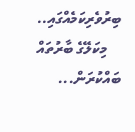ބިރުވެރިކަމެއްގައި..
    މިކަލޭގެ ބާރުތައް ބައްކުރަން...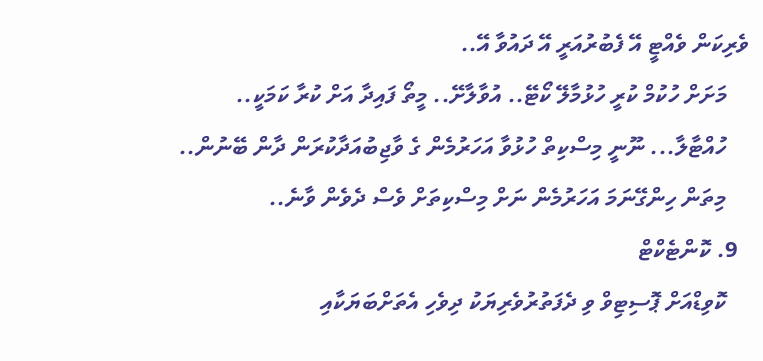ވެރިކަން ވެއްޓީ އޭ ފެބުރުއަރީ އޭ ދައުވާ އޭ..
    މަށަށް ހުކުމް ކުރީ ހުޅުމާލޭ ކޯޓޭ.. އުވާލާށޭ.. މީތޯ ފައިދާ އަށް ކުރާ ކަމަކީ..
    ހުއްޓާލާ... ނޫނީ މިސްކިތް ހުޅުވާ އަހަރުމެން ގެ ވާޖިބުއަދާކުރަން ދާން ބޭނުން..
    މިތަން ހިންގޭނަމަ އަހަރުމެން ނަށް މިސްކިތަށް ވެސް ދެވެން ވާނެ..
  9. ކޮންޓެކްޓް
    ކޮވިޑްއަށް ޕޮސިޓިވް ވި ދެފަތުރުވެރިޔަކު ދިވެހި އެތަށްބަޔަކާއި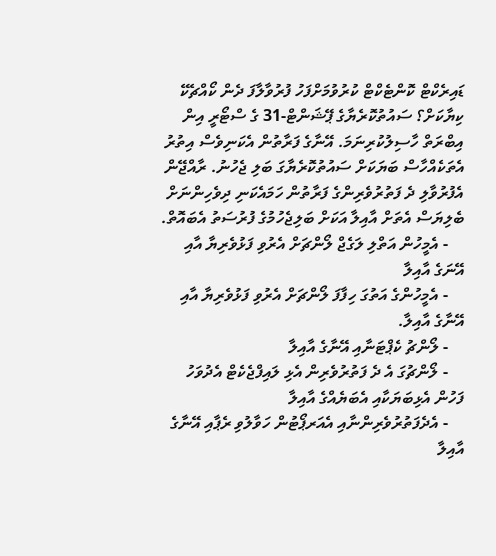ޑައިރެކްޓް ކޮންޓެކްޓް ކުރުވުމަށްފަހު ފުރުވާލާފަ ދެން ކޯއްޗެކޭ ކިޔާކަށް؟ ސައުތުކޮރެޔާގެ ޕޭޝަންޓް-31 ގެ ސްޓޯރީ އިން އިބްރަތް ހާސިލުކުރިނަމަ. އޭނާގެ ފަރާތުން އެކަނިވެސް އިތުރު އެތަކެއްހާސް ބަޔަކަށް ސައުތުކޮރެޔާގަ ބަލި ޖެހުނު. ރާއްޖޭން އެފުރުވާލި ދެ ފަތުރުވެރިންގެ ފަރާތުން ހަމައެކަނި ދިވެހިންނަށް ބެލިޔަސް އެތަށް އާއިލާ އަކަށް ބަލިޖެހުމުގެ ފުރުސަތު އެބައޮތް.
    - އެމީހުން އަތްލި ލަގެޖް ލޯންޗަށް އެރުވި ފަޅުވެރިޔާ އާއި އޭނަގެ އާއިލާ
    - އެމީހުންގެ އަތުގަ ހިފާފަ ލޯންޗަށް އެރުވި ފަޅުވެރިޔާ އާއި އޭނާގެ އާއިލާ.
    - ލޯންޗު ކެޕްޓަނާއި އޭނާގެ އާއިލާ
    - ލޯންޗުގަ އެ ދެ ފަތުރުވެރިން އެޅި ލައިފްޖެކެޓް އެދުވަހު ފަހުން އެޅިބަޔަކާއި އެބަޔެއްގެ އާއިލާ
    - އެދެފަތުރުވެރިންނާއި އެއަރޕޯޓުން ހަވާލުވި ރެޕާއި އޭނާގެ އާއިލާ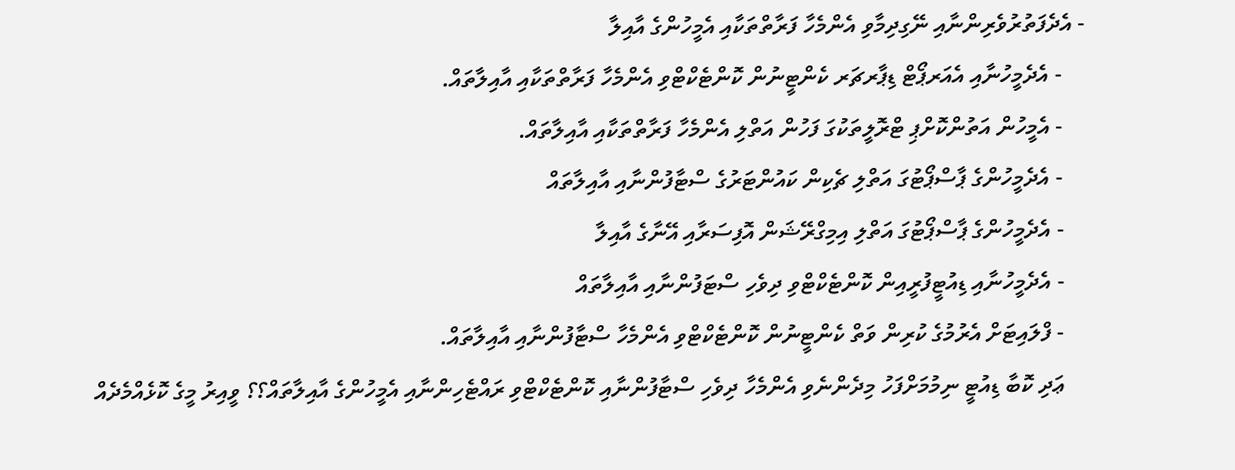- އެދެފަތުރުވެރިންނާއި ނޭގިދިމާވި އެންމެހާ ފަރާތްތަކާއި އެމީހުންގެ އާއިލާ
    - އެދެމީހުނާއި އެއަރޕޯޓް ޑިޕާރޗަރ ކެންޓީނުން ކޮންޓެކްޓްވި އެންމެހާ ފަރާތްތަކާއި އާއިލާތައް.
    - އެމީހުން އަތުންކޮށްޕި ޓްރޮލީތަކުގަ ފަހުން އަތްލި އެންމެހާ ފަރާތްތަކާއި އާއިލާތައް.
    - އެދެމީހުންގެ ޕާސްޕޯޓުގަ އަތްލި ޗެކިން ކައުންޓަރުގެ ސްޓާފުންނާއި އާއިލާތައް
    - އެދެމީހުންގެ ޕާސްޕޯޓުގަ އަތްލި އިމިގްރޭޝަން އޮފިސަރާއި އޭނާގެ އާއިލާ
    - އެދެމީހުނާއި ޑިއުޓީފުރީއިން ކޮންޓެކްޓްވި ދިވެހި ސްޓަފުންނާއި އާއިލާތައް
    - ފްލައިޓަށް އެރުމުގެ ކުރިން ވަތް ކެންޓީނުން ކޮންޓެކްޓްވި އެންމެހާ ސްޓާފުންނާއި އާއިލާތައް.
    ޢަދި ކޮބާ ޑިއުޓީ ނިމުމަށްފަހު މިދެންނެވި އެންމެހާ ދިވެހި ސްޓާފުންނާއި ކޮންޓެކްޓްވި ރައްޓެހިންނާއި އެމީހުންގެ އާއިލާތައް؟؟ ވީއިރު މީގެ ކޮޅެއްމެދެއް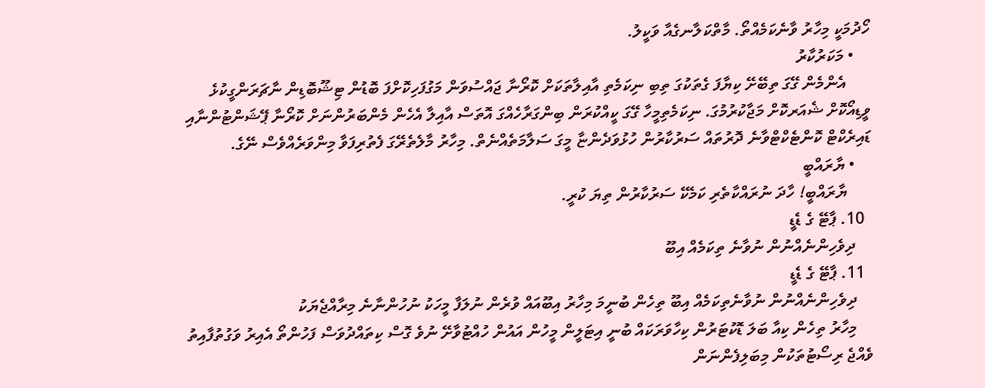ހޯދުމަކީ މިހާރު ވާނެކަމެއްތޯ. މާތްކަލާނގެއާ ވަކީލު.
    • މަކަރުކާރު
      އެންމެން ގޭގަ ތިބޭށޭ ކިޔާފަ ގެތަކުގަ ތިބި ނިކަމެތި އާއިލާތަކަށް ކޮރޯނާ ޖައްސުވަން މަގުފަހިކޮށްފަ ބޮޑުން ޓިޝޫބޮޑިން ނާޗަރަންގީކުޅެ ވީޑިއޯކޮށް ޝެއަރކޮށް މަޖާކުރުމުގަ. ނިކަމެތިމީހާ ގޭގަ ކީއްކުރަން ބިންގަރާހެއްގަ އޮތަސް އާއިލާ އެހެން މެންބަރުންނަށް ކޮރޯނާ ޕޭޝަންޓުންނާއި ޑައިރެކްޓް ކޮންޓެކްޓްވާނެ ދޮރުތައް ސަރުކާރުން ހުޅުވަދެންޏާ މީގަ ސަލާމަތެއްނެތް. މިހާރު މާލެތެރޭގަ ފެތުރިފަވާ މިންވަރެއްވެސް ނޭގެ.
    • ޔާރައްބީ
      ޔާރައްބީ! ހާދަ ނުރައްކާތެރި ކަމެކޭ ސަރުކާރުން ތިޔަ ކުރީ.
  10. ޕާޓޭ ގެ ޑެޑީ
    ދިވެހިންނެއްނުން ނުވާނެ ތިކަމެއް އިބޫ
  11. ޕާޓޭ ގެ ޑެޑީ
    ދިވެހިންނެއްނުން ނުވާނެތިކަމެއް އިބޫ ތިހެން ބުނީމަ މިހާރު އިބޫއައް ވުރެން ނުލަފާ މީހަކު ނުހުންނާނެ މިރާއްޖެޔަކު
    މިހާރު ތިހެން ކިއާ ބަލަ ޑޮކުޓަރުން ކިހާވަރަކައް ބުނީ އިޓަލީން މީހުން އައުން ހުއްޓުވާށޭ ނުވެ ގޮސް ކިތައްދުވަސް ފަހުންތޯ އެއިރު ވަގުތުފާއިތު ވެއްޖެ ރިސޯޓުތަކުން މިބަލިފެންނަން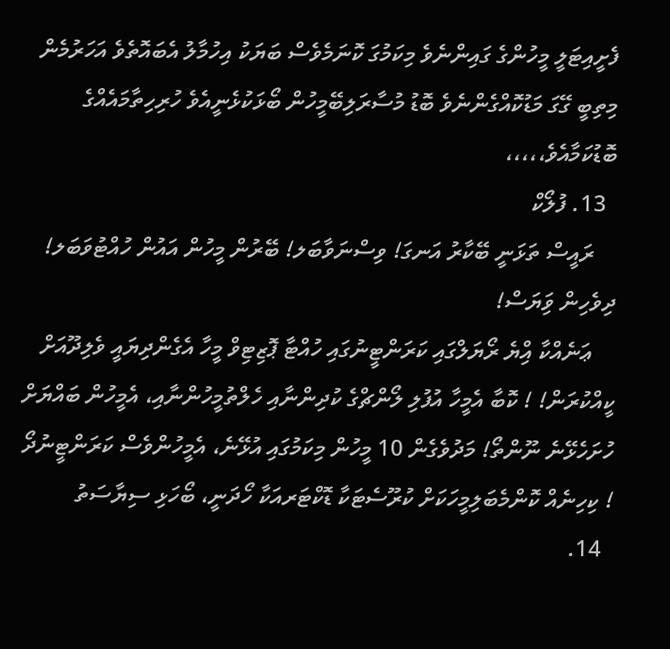ފެށީއިޓަލީ މީހުންގެ ގައިންނެވެ މިކަމުގަ ކޮނަމެވެސް ބަޔަކު އިހުމާލު އެބައޮތެވެ އަހަރުމެން މިތިބީ ގޭގަ މަޑުކޮއްގެންނެވެ ބޮޑު މުސާރަލިބޭމީހުން ބޯޅަކުޅެނީއެވެ ހުރިހިތާމައެއްގެ ބޮޑުކަމާއެވެ،،،،،
  13. ފުލޯކް
    ރައީސް ތަޅަނީ ބޭކާރު އަނގަ! ވިސްނަވާބަލ! ބޭރުން މީހުން އައުން ހުއްޓުވަބަލ! ދިވެހިން ވިަޔަސް!
    ޢަނެއްކާ އިްޔެ ރޯޔަލްގައި ކަރަންޓީނުގައި ހުއްޓާ ޕޮޒިޓިވް މީހާ އެގެންދިޔައީ ވެލިދޫއަށް ކީއްކުރަން! ! ކޮބާ އެމީހާ އުފުލި ލޯންޗްގެ ކުދިންނާއި ހެލްތުމީހުންނާއި، އެމީހުން ބައްޔަށް ހުށަހެޅޭނެ ނޫންތޯ! މަދުވެގެން 10 މީހުން މިކަމުގައި އުޅޭނެ، އެމީހުންވެސް ކަރަންޓީނުދޯ ! ކިހިނެއް ކޮންމެބަލިމީހަކަށް ކުރޫސެޓަކާ ޑޮކްޓަރއަކާ ހޯދަނީ، ބޯހަޅި ސިޔާސަތު
  14.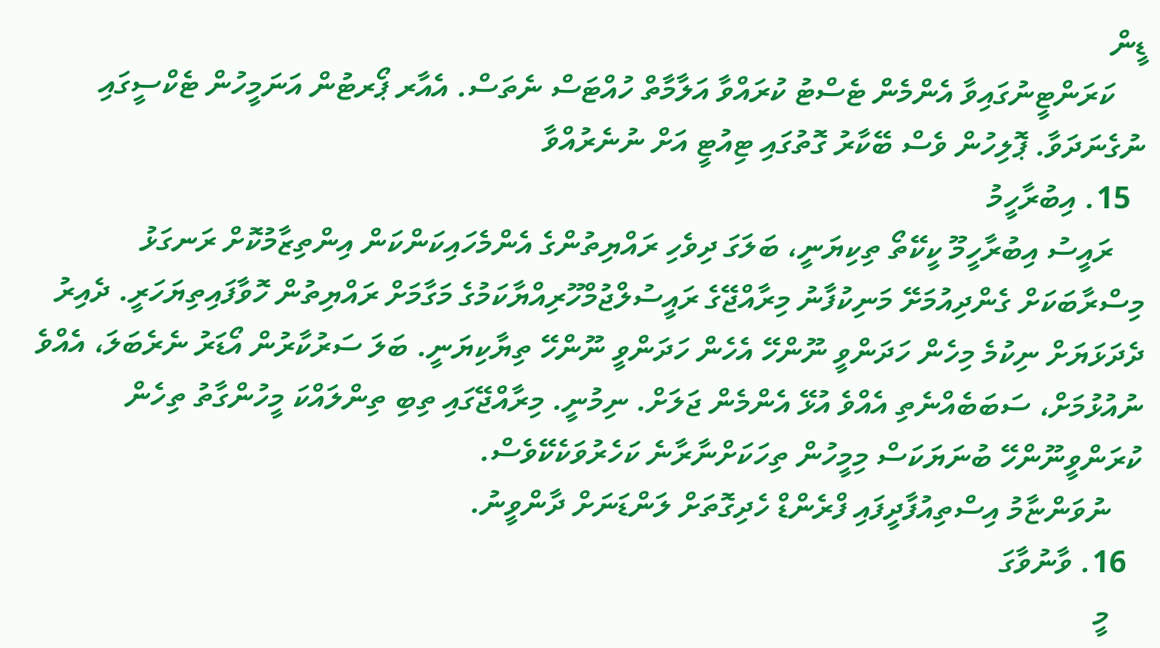ޑީން
    ކަރަންޓީނުގައިވާ އެންމެން ޓެސްޓު ކުރައްވާ އަލާމާތް ހުއްޓަސް ނެތަސް. އެއާރ ޕޯރޓުން އަނަމީހުން ޓެކްސީގައި ނުގެނަދަވާ. ޕޮލިހުން ވެސް ބޭކާރު ގޮތުގައި ޓިއުޓީ އަށް ނުނެރުއްވާ
  15. އިބުރާހީމު
    ރައީސު އިބުރާހީމޫ ކީކޭތޯ ތިކިޔަނީ، ބަލަގަ ދިވެހި ރައްޔިތުންގެ އެންމެހައިކަންކަން އިންތިޒާމުކޮށް ރަނގަޅު މިސްރާބަކަށް ގެންދިއުމަށޭ މަނިކުފާނު މިރާއްޖޭގެ ރައީސުލްޖުމްހޫރިއްޔާކަމުގެ މަގާމަށް ރައްޔިތުން ހޮވާފައިތިޔަހަރީ. ދެއިރު ދެދަޅަޔަށް ނިކުމެ މިހެން ހަދަންވީ ނޫންހޭ އެހެން ހަދަންވީ ނޫންހޭ ތިޔާކިޔަނީ. ބަލަ ސަރުކާރުން އޯޑަރު ނެރެބަލަ، އެއްވެ ނުއުޅުމަށް، ސަބަބެއްނެތި އެއްވެ އުޅޭ އެންމެން ޖަލަށް. ނިމުނީ. މިރާއްޖޭގައި ތިބި ތިންލައްކަ މީހުންގާތު ތިހެން ކުރަންވީނޫންހޭ ބުނަޔަކަސް މިމީހުން ތިހަކަށްނާރާނެ ކަހެރުވަކެކޭވެސް.
    ނުވަންޏާމު އިސްތިއުފާދީފައި ފްރެންޑް ހެދިގޮތަށް ލަންޑަނަށް ދާންވީނު.
  16. ވާނުވާގަ
    މީ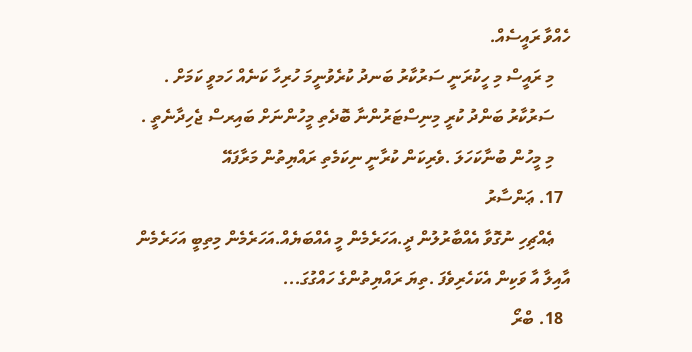ހެއްވާ ރައީސެއް.
    މި ރައީސް މި ހީކުރަނީ ސަރުކާރު ބަނދު ކުރެވުނީމަ ހުރިހާ ކަނެއް ހަމވީ ކަމަށް .
    ސަރުކާރު ބަންދު ކުރީ މިނިސްޓަރުންނާ ބޮދެތި މީހުންނަށް ބައިރސް ޖެހިދާނެތީ .
    މި މީހުން ބުނާކަހަލަ .ވެރިކަން ކުރާނީ ނިކަމެތި ރައްޔިތުން މަރާފައޭ
  17. ޢަންސާރު
    ޢެއްޗިހި ނުގޮވާ އެއްބާރުލުން ދީ.އަހަރެމެން މީ އެއްބަޔެއް.އަހަރެމެން މިތިބީ އަހަރެމެން އާއިލާ އާ ވަކިން އެކަހެރިވެފަ .ތިޔަ ރައްޔިތުންގެ ހައްގުގަ...
  18. ބްރޯ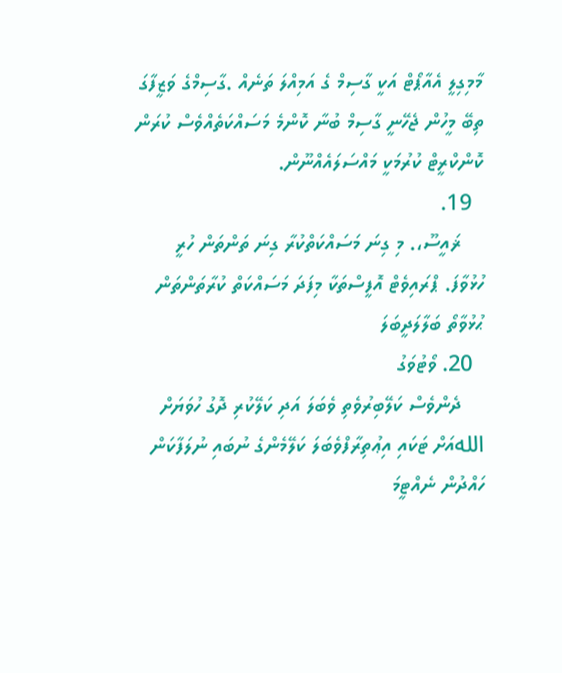މާމިގިލީ އެއާޕޯޓް އަކީ ގާސިމް ގެ އަމިއްލަ ތަނެއް .ގާސިމްގެ ވަޒީފާގަ ތިބޭ މީހުން ޖެހޭނީ ގާސިމް ބުނާ ކޮންމެ މަސައްކަތެއްވެސް ކުރަން ކޮންކްރީޓް ކުރުމަކީ މައްސަލައެއްނޫން.
  19.
    ޜައީސޫ،. މި ގިނަ މަސައްކަތްކުރާ ގިނަ ތަންތަން ހުރީ ހުޅުވާފަ. ޕްރައިވެޓް އޮފީސްތަކާ މިފަދަ މަސައްކަތް ކުރާތަންތަން ޙުޅުވާތޯ ބަލާލަދީބަލަ
  20. ވޯޓުވަގު
    ދެންވެސް ކަލޭބިރުވެތި ވެބަލަ އަދި ކަލޭކުރި ދޮގު ހުވަޔަށް اللهއަށް ޓަކައި އިޢުތިރާފްވެބަލަ ކަލޭމެންގެ ނުބައި ނުލަފާކަން ހައްދުން ނެއްޓީމަ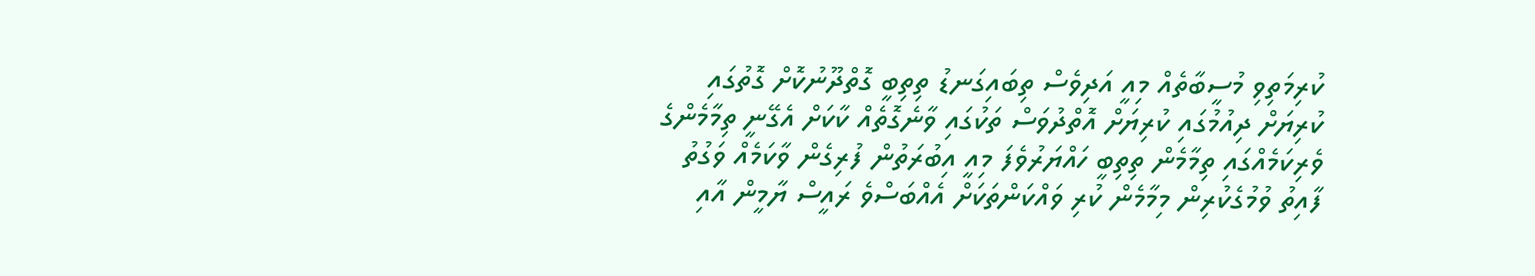ކުރިމަތިވި މުސީބާތެއް މިއީ އަދިވެސް ތިބައިގަނޑު ތިތިބީ ގޮތްދޫނުކޮށް ގޮތުގައި ކުރިޔަށް ދިއުމުގައި ކުރިޔަށް އޮތްދުވަސް ތަކުގައި ވާނެގޮތެއް ކާކަށް އެގޭނީ ތިމާމެންގެ ވެރިކަމެއްގައި ތިމާމެން ތިތިބީ ހައްޔަރުވެފަ މިއީ އިބުރަތުން ފުރިގެން ވާކަމެއް ވަގުތު ފާއިތު ވުމުގެކުރިން މިމާމެން ކުރި ވައްކަންތަކަށް އެއްބަސްވެ ރައީސް ޔާމީން އާއި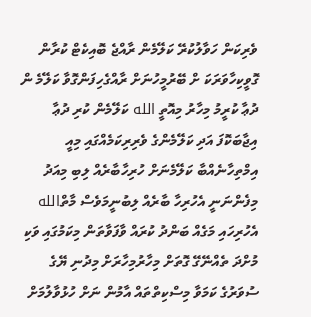ވެރިކަން ހަވާލުކުރޭ ކަލޭމެން ރާއްޖެ ބޮއިކެޓް ކުރާން ގޮވީކިހާވަރަކަ ށް ބޭރުމީހުނަށް ރާއްގެހިފަންގޮވާ ކަލޭމެ ން ދުޢާ ކުރީމު މިހާރު މިއޮތީ الله ކަލޭމެން ކުރި ދުޢާ އިޖާބަކޮފަ އަދި ކަލޭމެންގެ ވެރިރިކަމެއްގައި މިއީ އިމްތިހާނެއްބާ ކަލޭމެނަށް ހުރިހާބާރެއް ލިބި މިއަދު މިފެންނަނީ އެހުރިހާ ބާރެއް ލިބުނީމަވެސް މާތްالله އެހުރިހައި މަގެއް ބަންދު ކުރައް ވާފަވާތަން މިކަމުގައި ވަކި މުށްދަ ތެއްނޭގޭ ގޮތަށް މިހާރުމިހާރަށް މިދުނި ޔޭގެ ސުވަރުގެ ކަމަވާ މިސްކިތްތައް އާމުން ނަށް ހުޅުވާލުމަށް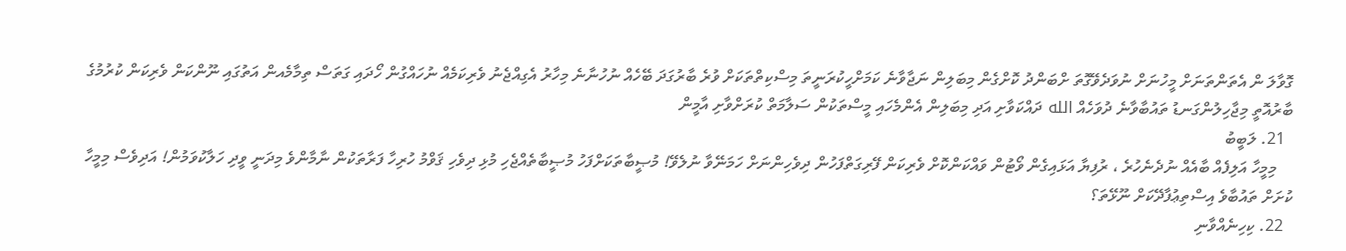ގޮވާލަ ން އެތަންތަނަށް މީހުނަށް ނުވަދެވޭގޮތަ ށްބަންދު ކޮށްގެން މިބަލިން ނަޖާވާނެ ކަމަށްހީކުރަނީތަ މިސްކިތްތަކަށް ވުރެ ބާރުގަދަ ބޭހެއް ނުހުނާނެ މިހާރު އެގިއްޖެނު ވެރިކަމެއް ނުހައްގުން ހޯދައި ގަތަސް ތިމާމެއން އަތުގައި ނޫންކަން ވެރިކަން ކުރުމުގެ ބާރުއޮތީ މިޖާހިލުންގަނޑު ތައުބާވާނެ ދުވަހެއް الله ދައްކަވާށި އަދި މިބަލިން އެންމެހައި މީސްތަކުން ސަލާމަތް ކުރަށްވާށި އާމީން
  21. ލަބީބު
    މިމީހާ އަލިފެއް ބާއެއް ނުދެނެހުރެ ، ރުފިޔާ އަޅައިގެން ވޯޓުން ވައްކަންކޮށް ވެރިކަން ފޭރިގަތްފަހުން ދިވެހިންނަށް ހަމަނޭވާ ނުލެވޭ! މުޞީބާތަކަށްފަހު މުޞީބާތެއްޖެހި މުޅި ދިވެހި ޤަވްމު ހުރިހާ ފަރާތަކުން ނާމާންވެ މިދަނީ ވީދި ހަލާކުވަމުން! އަދިވެސް މިމީހާ ކުށަށް ތައުބާވެ އިސްތިޢުފާދޭކަށް ނޫޅޭތަ؟
  22. ކިހިނެއްވާނި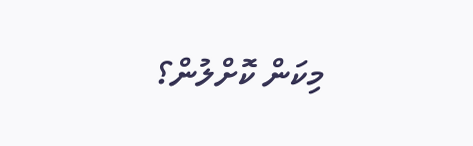މިކަން ކޮށްލުން؟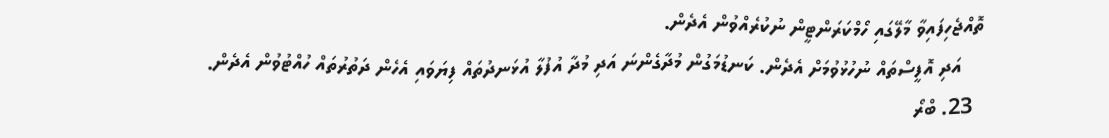ތޮއްޖެހިފައިވާ މާލޭގައި ހޯމްކަރަންޓީން ނުކުރެއްވުން އެދެން.
    އަދި އޮފީސްތައް ނުހުޅުވުމަށް އެދެން. ކަނޑުމަގުން މުދާގެންނަ އަދި މުދާ އުފުލާ އުޅަނދުތައް ފިޔަވައި އެހެން ދަތުރުތައް ހުއްޓުވުން އެދެން.
  23. ބްރޯ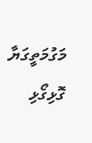މަގުމަތީގަޔާ ގޮޅިގޯޅި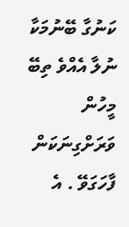ކަނުގާ ބޭނުމަކާ ނުލާ އެއްވެ ތިބޭ މީހުން ވަރަށްގިނަކަން ފާހަގަވޭ . އެ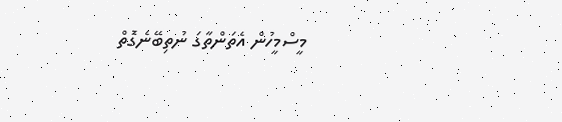މީސްމީހުން އެތަންތާގަ ނުތިބޭނެގޮތް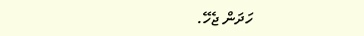ހަދަން ޖެހޭ.